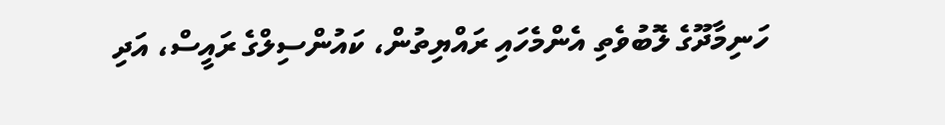ހަނިމާދޫގެ ލޮބުވެތި އެންމެހައި ރައްޔިތުން، ކައުންސިލްގެ ރައީސް، އަދި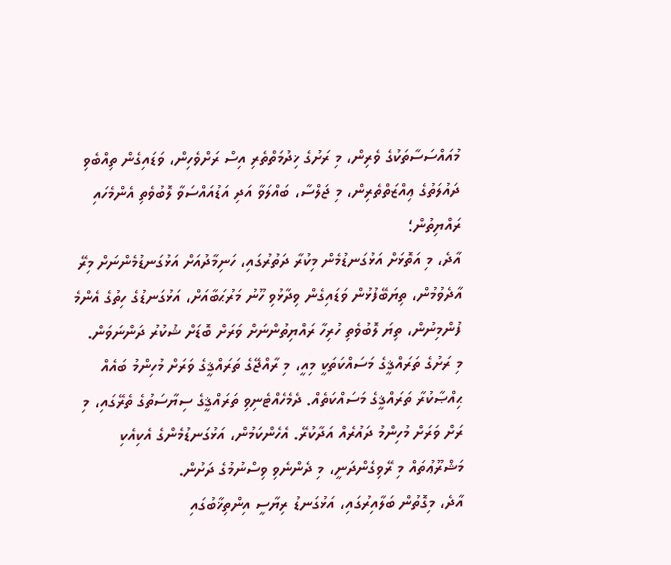މުއައްސަސާތަކުގެ ވެރިން، މި ރަށުގެ ޚިދުމަތްތެރި އިސް ރަށްވެހިން، ވަޑައިގެން ތިއްބެވި ދައުލަތުގެ ޢިއްޒަތްތެރިން، މި ޖަލްސާ، ބައްލަވާ އަދި އަޑުއައްސަވާ ލޮބުވެތި އެންމެހައި ރައްޔިތުން؛
އާދެ، މި އަތޮޅަށް އަޅުގަނޑުމެން މިކުރާ ދަތުރުގައި، ހަނިމާދުއަށް އަޅުގަނޑުމެންނަށް މިރޭ އާދެވުމުން، ތިޔަބޭފުޅުން ވަޑައިގެން ވިދާޅުވި ހޫނު މަރުޙަބާއަށް، އަޅުގަނޑުގެ ހިތުގެ އެންމެ ފުންމިނުން، ތިޔަ ލޮބުވެތި ހުރިހާ ރައްޔިތުންނަށް ވަރަށް ބޮޑަށް ޝުކުރު ދަންނަވަން.
މި ރަށުގެ ތަރައްޤީގެ މަސައްކަތަކީ މިއީ، މި ރާއްޖޭގެ ތަރައްޤީގެ ވަރަށް މުހިންމު ބައެއް ޙިއްޞާކުރާ ތަރައްޤީގެ މަސައްކަތެއް. ދެމެހެއްޓެނިވި ތަރައްޤީގެ ސިޔާސަތުގެ ތެރޭގައި، މި ރަށް ވަރަށް މުހިންމު ދައުރެއް އަދާކުރޭ. އެހެންކަމުން، އަޅުގަނޑުމެންގެ އެކިއެކި މަޝްރޫޢުތައް މި ރޭވިގެންދަނީ، މި ދެންނެވި ވިސްނުމުގެ ދަށުން.
އާދެ، މިގޮތުން ބަލާއިރުގައި، އަޅުގަނޑު ރިޔާސީ އިންތިޚާބުގައި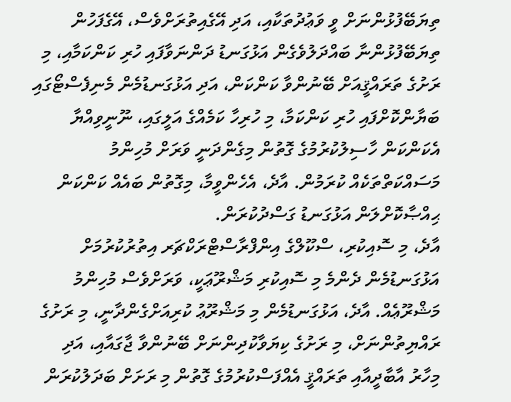ތިޔަބޭފުޅުންނަށް ވީ ވަޢުދުތަކާއި، އަދި އޭގެއިތުރަށްވެސް، އޭގެފަހުން ތިޔަބޭފުޅުންނާ ބައްދަލުވެގެން އަޅުގަނޑު ދަންނަވާފައި ހުރި ކަންކަމާއި، މި ރަށުގެ ތަރައްޤީއަށް ބޭނުންވާ ކަންކަން، އަދި އަޅުގަނޑުމެން މެނިފެސްޓޯގައި ބަޔާންކޮށްފައި ހުރި ކަންކަމާ، މި ހުރިހާ ކަމެއްގެ އަލީގައި، ނޫނީވިއްޔާ އެކަންކަން ހާސިލުކުރުމުގެ ގޮތުން މިގެންދަނީ ވަރަށް މުހިންމު މަސައްކަތްތަކެއް ކުރަމުން. އާދެ، އެހެންވީމާ، މިގޮތުން ބައެއް ކަންކަން ޙިއްޞާކޮށްލަން އަޅުގަނޑު ގަސްދުކުރަން.
އާދެ، މި ސޮއިކުރި، ސްކޫލްގެ އިންފްރާސްޓްރަކްޗަރ އިތުރުކުރުމަށް އަޅުގަނޑުމެން ދެންމެ މި ސޮއިކުރި މަޝްރޫޢަކީ، ވަރަށްވެސް މުހިންމު މަޝްރޫޢެއް. އާދެ، އަޅުގަނޑުމެން މި މަޝްރޫޢު ކުރިއަށްގެންދާނީ، މި ރަށުގެ ރައްޔިތުންނަށް، މި ރަށުގެ ކިޔަވާކުދިންނަށް ބޭނުންވާ ޖާގައާއި، އަދި މިހާރު އާބާދީއާއި ތަރައްޤީ އެއްފަސްކުރުމުގެ ގޮތުން މި ރަށަށް ބަދަލުކުރަން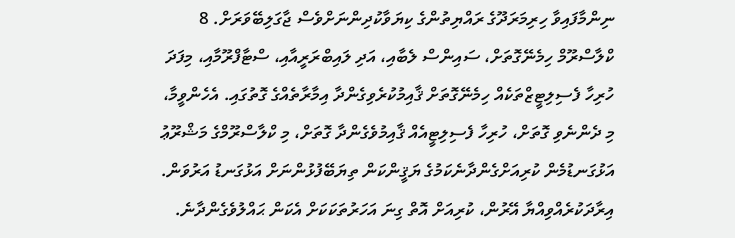ނިންމާފައިވާ ހިރިމަރަދޫގެ ރައްޔިތުންގެ ކިޔަވާކުދިންނަށްވެސް ޖާގަލިބޭވަރަށް. 8 ކްލާސްރޫމް ހިމެނޭގޮތަށް، ސައިންސް ލެބާއި، އަދި ލައިބްރަރީއާއި، ސްޓާފްރޫމާއި، މިފަދަ ހުރިހާ ފެސިލިޓީޒްތަކެއް ހިމެނޭގޮތަށް ޤާއިމުކުރެވިގެންދާ އިމާރާތެއްގެ ގޮތުގައި. އެހެންވީމާ، މި ދެންނެވި ގޮތަށް، ހުރިހާ ފެސިލިޓީއެއް ޤާއިމުވެގެންދާ ގޮތަށް، މި ކްލާސްރޫމްގެ މަޝްރޫޢު އަޅުގަނޑުމެން ކުރިއަށްގެންދާނެކަމުގެ ޔަޤީންކަން ތިޔަބޭފުޅުންނަށް އަޅުގަނޑު އަރުވަން. އިރާދަކުރެއްވިއްޔާ އޭރުން، ކުރިއަށް އޮތް ގިނަ އަހަރުތަކަކަށް އެކަން ޙައްލުވެގެންދާނެ.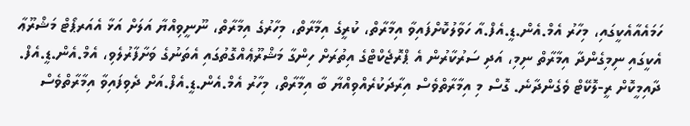ހަމައެއާއެކީގައި، މިހާރު އެމް.އެން.ޑީ.އެފް.އާ ހަވާލުކޮށްފައިވާ އިމާރާތް، ކުރީގެ އިމާރާތް، މިހާރުގެ އިމާރާތް، ނޫނީވިއްޔާ އަލަށް އަޅާ އެއަރޕޯޓް މަޝްރޫޢާ އެކީގައި ނިމިގެންދާ އިމާރާތް ނިމި، އަދި ސަރުކާރުން އެ ޕްރޮޖެކްޓްގެ އިތުރަށް ހިންގާ މަޝްރޫޢެއްގޮތުގައި އެތަނުގެ ވަށާފާރުލެވި، އެމް.އެން.ޑީ.އެފް. ދާއިމީކޮށް ރީ-ލޮކޭޓް ވެގެންދާނެ. ގޮސް މި އިމާރާތްވެސް އިރާދަކުރެއްވިއްޔާ ބާ އިމާރާތް، މިހާރު އެމް.އެން.ޑީ.އެފް.އަށް ދެވިފައިވާ އިމާރާތްވެސް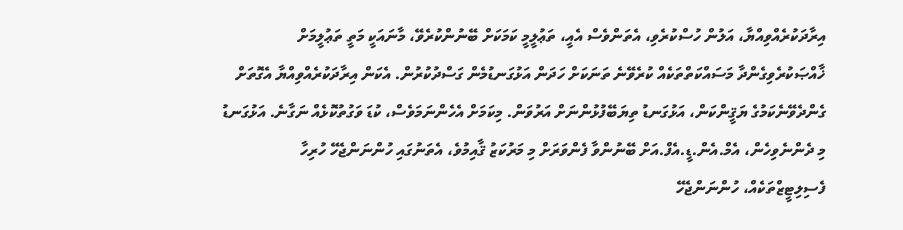އިރާދަކުރެއްވިއްޔާ، އަލުން ހުސްކުރެވި، އެތަންވެސް އެއީ، ތަޢުލީމީ ކަމަކަށް ބޭނުންކުރެވޭ، މާނައަކީ މަތީ ތަޢުލީމަށް ޚާއްޞަކުރެވިގެންދާ މަސައްކަތްތަކެއް ކުރެވޭނެ ތަނަކަށް ހަދަން އަޅުގަނޑުމެން ގަސްދުކުރުން. އެކަން އިރާދަކުރެއްވިއްޔާ އެގޮތަށް ގެންދެވޭނެކަމުގެ ޔަޤީންކަން، އަޅުގަނޑު ތިޔަބޭފުޅުންނަށް އަރުވަން. މިކަމަށް އެހެންނަމަވެސް، ކުޑަ ވަގުތުކޮޅެއް ނަގާނެ. އަޅުގަނޑު މި ދެންނެވިހެން، އެމް.އެން.ޑީ.އެފް.އަށް ބޭނުންވާ ފެންވަރަށް މި މަރުކަޒު ޤާއިމުވެ، އެތަނުގައި ހުންނަންޖެހޭ ހުރިހާ ފެސިލިޓީޒްތަކެއް، ހުންނަންޖެހޭ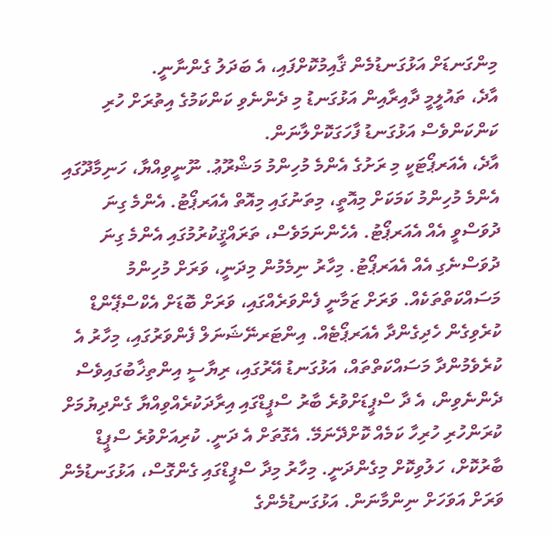މިންގަނޑަށް އަޅުގަނޑުމެން ޤާއިމުކޮށްފައި، އެ ބަދަލު ގެންނާނީ.
އާދެ، ތައުލީމީ ދާއިރާއިން އަޅުގަނޑު މި ދެންނެވި ކަންކަމުގެ އިތުރަށް ހުރި ކަންކަންވެސް އަޅުގަނޑު ފާހަގަކޮށްލާނަން.
އާދެ، އެއަރޕޯޓަކީ މި ރަށުގެ އެންމެ މުހިންމު މަޝްރޫޢު. ނޫނީވިއްޔާ، ހަނިމާދޫގައި އެންމެ މުހިންމު ކަމަކަށް މިއޮތީ، މިތަނުގައި މިއޮތް އެއަރޕޯޓު. އެންމެ ގިނަ ދުވަސްވީ އެއް އެއަރޕޯޓު. އެހެންނަމަވެސް، ތަރައްޤީކުރުމުގައި އެންމެ ގިނަ ދުވަސްނެގި އެއް އެއަރޕޯޓު. މިހާރު ނިމެމުން މިދަނީ، ވަރަށް މުހިންމު މަސައްކަތްތަކެއް. ވަރަށް ޒަމާނީ ފެންވަރެއްގައި، ވަރަށް ބޮޑަށް އެކްސްޕޭންޑް ކުރެވިގެން ހެދިގެންދާ އެއަރޕޯޓެއް. އިންޓަރނޭޝަނަލް ފެންވަރުގައި، މިހާރު އެ ކުރެވެމުންދާ މަސައްކަތްތައް، އަޅުގަނޑު އޭރުގައި، ރިޔާސީ އިންތިޚާބުގައިވެސް ދެންނެވިން، އެ ދާ ސްޕީޑަށްވުރެ ބާރު ސްޕީޑްގައި އިރާދަކުރެއްވިއްޔާ ގެންދިޔުމަށް ކުރަންހުރި ހުރިހާ ކަމެއް ކޮށްދޭނަމޭ. އެގޮތަށް އެ ދަނީ. ކުރިއަށްވުރެ ސްޕީޑް ބާރުކޮށް، ހަލުވިކޮށް މިގެންދަނީ. މިހާރު މިދާ ސްޕީޑްގައި ގެންގޮސް، އަޅުގަނޑުމެން ވަރަށް އަވަހަށް ނިންމާނަން. އަޅުގަނޑުމެންގެ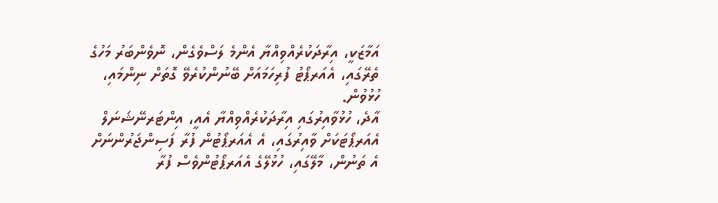އަމާޒަކީ، އިރާދަކުރެއްވިއްޔާ އެންމެ ލަސްވެގެން، ނޮވެންބަރު މަހުގެ ތެރޭގައި، އެއަރޕޯޓު ފުރިހަމައަށް ބޭނުންކުރެވޭ ގޮތަށް ނިންމައި، ހުޅުވުން.
އާދެ، ހުޅުވާއިރުގައި އިރާދަކުރެއްވިއްޔާ އެއީ، އިންޓަރނޭޝަނަލް އެއަރޕޯޓަކަށް ވާއިރުގައި، އެ އެއަރޕޯޓުން ފުރާ ފަސިންޖަރުންނަށް އެ ތަނުން، މާލޭގައި، ހުޅުލޭގެ އެއަރޕޯޓުންވެސް ފުރާ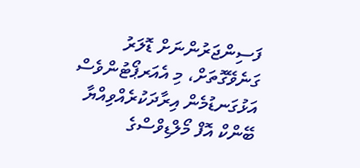ފަސިންޖަރުންނަށް ޑޮލަރު ގަނެވޭގޮތަށް، މި އެއަރޕޯޓުންވެސް އަޅުގަނޑުމެން އިރާދަކުރެއްވިއްޔާ ބޭންކް އޮފް މޯލްޑިވްސްގެ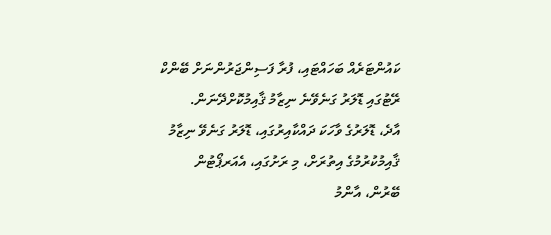ކައުންޓަރެއް ބަހައްޓައި، ފުރާ ފަސިންޖަރުންނަށް ބޭންކް ރޭޓުގައި ޑޮލަރު ގަނެވޭނެ ނިޒާމު ޤާއިމުކޮށްދޭނަން.
އާދެ، ޑޮލަރުގެ ވާހަކަ ދައްކާއިރުގައި، ޑޮލަރު ގަނެވޭ ނިޒާމު ޤާއިމުކުރުމުގެ އިތުރަށް، މި ރަށުގައި، އެއަރޕޯޓުން ބޭރުން، އާންމު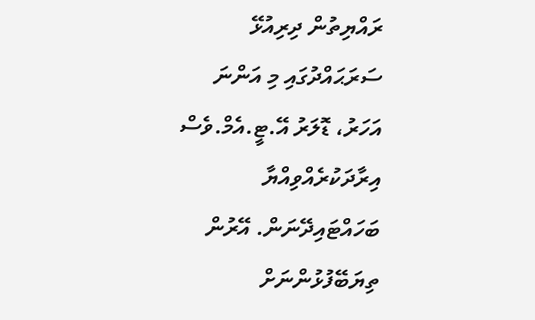ރައްޔިތުން ދިރިއުޅޭ ސަރަޙައްދުގައި މި އަންނަ އަހަރު، ޑޮލަރު އޭ.ޓީ.އެމް.ވެސް އިރާދަކުރެއްވިއްޔާ ބަހައްޓައިދޭނަން. އޭރުން ތިޔަބޭފުޅުންނަށް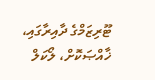ޓޫރިޒަމްގެ ދާއިރާގައި، ޚާއްޞަކޮށް، ލޯކަލް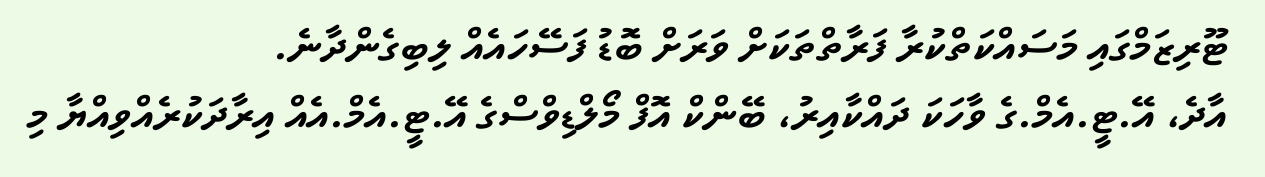ޓޫރިޒަމްގައި މަސައްކަތްކުރާ ފަރާތްތަކަށް ވަރަށް ބޮޑު ފަސޭހައެއް ލިބިގެންދާނެ.
އާދެ، އޭ.ޓީ.އެމް.ގެ ވާހަކަ ދައްކާއިރު، ބޭންކް އޮފް މޯލްޑިވްސްގެ އޭ.ޓީ.އެމް.އެއް އިރާދަކުރެއްވިއްޔާ މި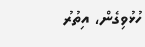ހުޅުވިގެން، އިތުރު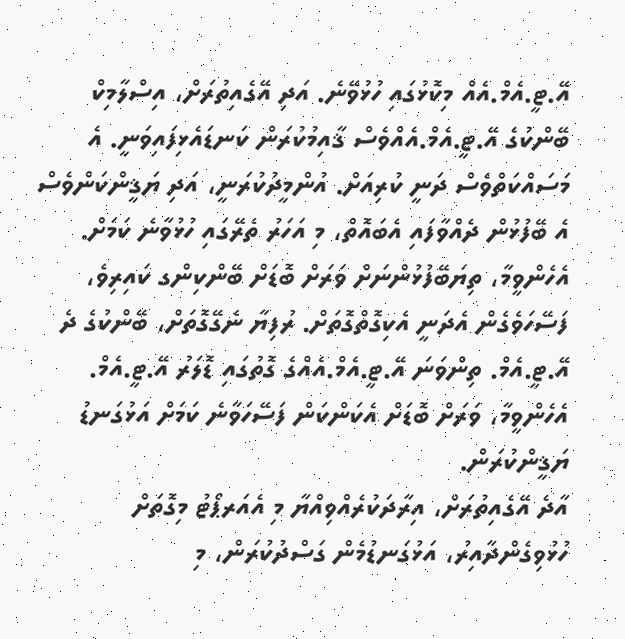އޭ.ޓީ.އެމް.އެއް މިކޮޅުގައި ހުޅުވޭނެ. އަދި އޭގެއިތުރަށް، އިސްލާމިކް ބޭންކުގެ އޭ.ޓީ.އެމް.އެއްވެސް ޤާއިމުކުރަން ކަނޑައެޅިފައިވަނީ. އެ މަސައްކަތްވެސް ދަނީ ކުރިއަށް. އުންމީދުކުރަނީ، އަދި ޔަޤީންކަންވެސް އެ ބޭފުޅުން ދެއްވާފައި އެބައޮތް، މި އަހަރު ތެރޭގައި ހުޅުވާނެ ކަމަށް. އެހެންވީމާ، ތިޔަބޭފުޅުންނަށް ވަރަށް ބޮޑަށް ބޭންކިންގ ކައިރިވެ، ފަސޭހަވެގެން އެދަނީ އެކިގޮތްގޮތަށް. ރުފިޔާ ނެގޭގޮތަށް، ބޭންކުގެ ދެ އޭ.ޓީ.އެމް. ތިންވަނަ އޭ.ޓީ.އެމް.އެއްގެ ގޮތުގައި ޑޮލަރު އޭ.ޓީ.އެމް. އެހެންވީމާ، ވަރަށް ބޮޑަށް އެކަންކަން ފަސޭހަވާނެ ކަމަށް އަޅުގަނޑު ޔަޤީންކުރަން.
އާދެ އޭގެއިތުރަށް، އިރާދަކުރެއްވިއްޔާ މި އެއަރޕޯޓު މިގޮތަށް ހުޅުވިގެންދާއިރު، އަޅުގަނޑުމެން ގަސްދުކުރަން، މި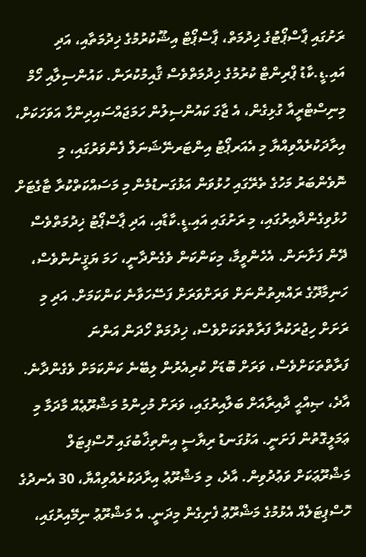ރަށުގައި ޕާސްޕޯޓުގެ ޚިދުމަތް، ޕާސްޕޯޓް އިޝޫކުރުމުގެ ޚިދުމަތާއި، އަދި އައި.ޑީ.ކާޑު ޕްރިންޓް ކުރުމުގެ ޚިދުމަތްވެސް ޤާއިމުކުރަން. ކައުންސިލާއި ހޯމް މިނިސްޓްރީއާ ގުޅިގެން، އެ ޖާގަ ކައުންސިލުން ހަމަޖައްސައިދިންހާ އަވަހަކަށް، އިރާދަކުރެއްވިއްޔާ މި އެއަރޕޯޓު އިންޓަރނޭޝަނަލް ފެންވަރުގައި، މި ނޮވެންބަރު މަހުގެ ތެރޭގައި ހުޅުވަން އަޅުގަނޑުމެން މި މަސައްކަތްކުރާ ޓާގެޓަށް ހުޅުވިގެންދާއިރުގައި، މި ރަށުގައި އައި.ޑީ.ކާޑާއި، އަދި ޕާސްޕޯޓު ޚިދުމަތްވެސް ދޭން ފަށާނަން. އެހެންވީމާ، މިކަންކަން ވެގެންދާނީ، ހަމަ ޔަޤީނުންވެސް، ހަނިމާދޫގެ ރައްޔިތުންނަށް ވަރަށްވަރަށް ފަސޭހަވާނެ ކަންކަމަށް. އަދި މި ރަށަށް ހިޖުރަކުރާ ފަރާތްތަކަށްވެސް، ޚިދުމަތް ހޯދަން އަންނަ ފަރާތްތަކަށްވެސް، ވަރަށް ބޮޑަށް ކުރިއެރުން ލިބޭނެ ކަންކަމަށް ވެގެންދާނެ.
އާދެ، ޞިއްޙީ ދާއިރާއަށް ބަލާއިރުގައި، ވަރަށް މުހިންމު މަޝްރޫޢެއް މާދަމާ މި ޢަމަލީގޮތުން ފަށަނީ. އަޅުގަނޑު ރިޔާސީ އިންތިޚާބުގައި ހޮސްޕިޓަލް މަޝްރޫޢަކަށް ވަޢުދުވިން. އާދެ، މި މަޝްރޫޢު އިރާދަކުރެއްވިއްޔާ، 30 އެނދުގެ ހޮސްޕިޓަލެއް އެޅުމުގެ މަޝްރޫޢު ފެށިގެން މިދަނީ. އެ މަޝްރޫޢު ނިމޭއިރުގައި،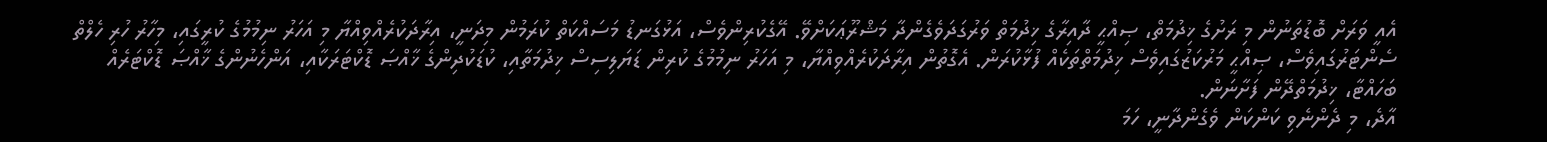އެއީ ވަރަށް ބޮޑުތަނުން މި ރަށުގެ ޚިދުމަތް، ޞިއްޙީ ދާއިރާގެ ޚިދުމަތް ވަރުގަދަވެގެންދާ މަޝްރޫޢަކަށްވޭ. އޭގެކުރިންވެސް، އަޅުގަނޑު މަސައްކަތް ކުރަމުން މިދަނީ، އިރާދަކުރެއްވިއްޔާ މި އަހަރު ނިމުމުގެ ކުރީގައި، މިހާރު ހުރި ހެލްތް ސެންޓަރުގައިވެސް، ޞިއްޙީ މަރުކަޒުގައިވެސް ޚިދުމަތްތަކެއް ފުޅާކުރަން. އެގޮތުން އިރާދަކުރެއްވިއްޔާ، މި އަހަރު ނިމުމުގެ ކުރިން ޑަޔަލިސިސް ޚިދުމަތާއި، ކުޑަކުދިންގެ ޚާއްޞަ ޑޮކްޓަރަކާއި، އަންހެނުންގެ ޚާއްޞަ ޑޮކްޓަރެއް ބަހައްޓާ، ޚިދުމަތްދޭން ފަށާނަން.
އާދެ، މި ދެންނެވި ކަންކަން ވެގެންދާނީ، ހަމަ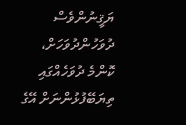ޔަޤީނުންވެސް ދުވަހުންދުވަހަށް، ކޮންމެ ދުވަހެއްގައި ތިޔަބޭފުޅުންނަށް އޭގެ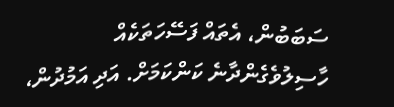ސަބަބުން، އެތައް ފަސޭހަތަކެއް ހާސިލުވެގެންދާނެ ކަންކަމަށް. އަދި އަމުދުން،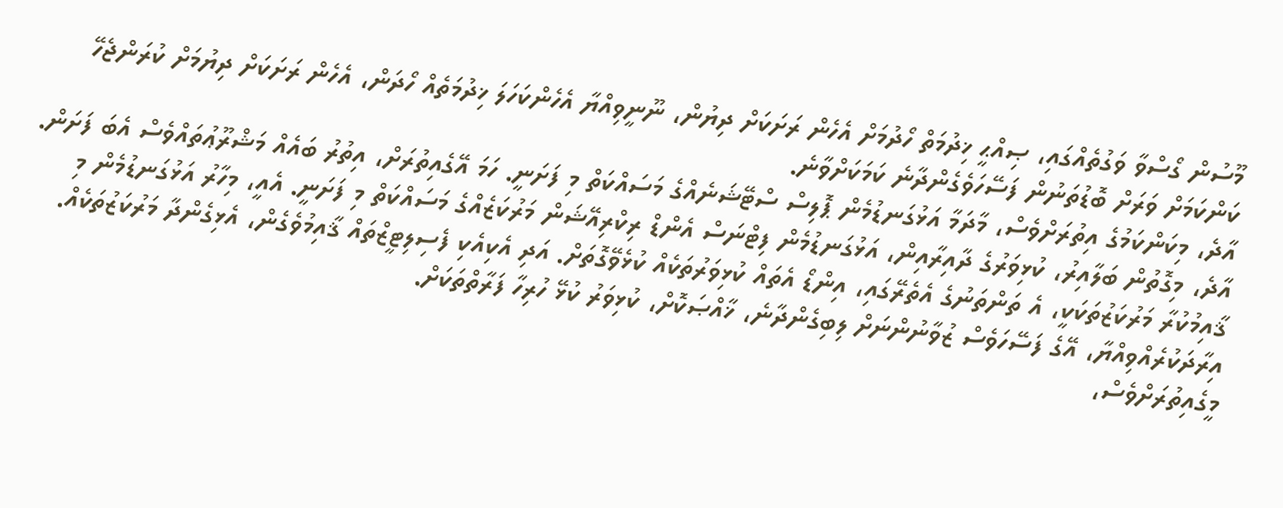މޫސުން ގޯސްވާ ވަގުތެއްގައި، ޞިއްޙީ ޚިދުމަތް ހޯދުމަށް އެހެން ރަށަކަށް ދިޔުން، ނޫނީވިއްޔާ އެހެންކަހަލަ ޚިދުމަތެއް ހޯދަން، އެހެން ރަށަކަށް ދިޔުމަށް ކުރަންޖެހޭ ކަންކަމަށް ވަރަށް ބޮޑުތަނުން ފަސޭހަވެގެންދާނެ ކަމަކަށްވާނެ.
އާދެ، މިކަންކަމުގެ އިތުރަށްވެސް، މާދަމާ އަޅުގަނޑުމެން ޕޮލިސް ސްޓޭޝަނެއްގެ މަސައްކަތް މި ފަށަނީ. ހަމަ އޭގެއިތުރަށް، އިތުރު ބައެއް މަޝްރޫޢުތައްވެސް އެބަ ފަށަން.
އާދެ، މިގޮތުން ބަލާއިރު، ކުޅިވަރުގެ ދާއިރާއިން، އަޅުގަނޑުމެން ފިޓްނަސް އެންޑް ރިކްރިއޭޝަން މަރުކަޒެއްގެ މަސައްކަތް މި ފަށަނީ. އެއީ، މިހާރު އަޅުގަނޑުމެން މި ޤާއިމުކުރާ މަރުކަޒުތަކަކީ، އެ ތަންތަނުގެ އެތެރޭގައި، އިންޑޯ އެތައް ކުޅިވަރުތަކެއް ކުޅެވޭގޮތަށް. އަދި އެކިއެކި ފެސިލިޓީޒްތައް ޤާއިމުވެގެން، އެޅިގެންދާ މަރުކަޒުތަކެއް. އިރާދަކުރެއްވިއްޔާ، އޭގެ ފަސޭހަވެސް ޒުވާނުންނަށް ލިބިގެންދާނެ، ޚާއްޞަކޮށް، ކުޅިވަރު ކުޅޭ ހުރިހާ ފަރާތްތަކަށް.
މީގެއިތުރަށްވެސް،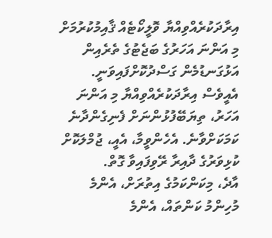އިރާދަކުރެއްވިއްޔާ ވޮލީކޯޓެއް ޤާއިމުކުރުމަށް މި އަންނަ އަހަރުގެ ބަޖެޓުގެ ތެރެއިން އަޅުގަނޑުމެން ގަސްދުކޮށްފައިވަނީ. އެއީވެސް އިރާދަކުރެއްވިއްޔާ މި އަންނަ އަހަރު، ތިޔަބޭފުޅުންނަށް ފެނިގެންދާނެ ކަމަކަށްވާނެ. އެހެންވީމާ، އެއީ، ޖުމްލަކޮށް ކުޅިވަރުގެ ދާއިރާ ރޭވިފައިވާ ގޮތް.
އާދެ، މިކަންކަމުގެ އިތުރަށް، އެންމެ މުހިންމު ކަންތައް، އެންމެ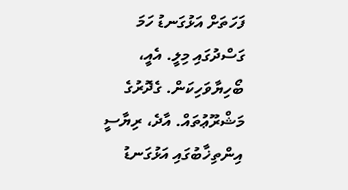ފަހަތަށް އަޅުގަނޑު ހަމަ ގަސްދުގައި މިލީ. އެއީ، ބޯހިޔާވަހިކަން. ގެދޮރުގެ މަޝްރޫޢުތައް. އާދެ، ރިޔާސީ އިންތިޚާބުގައި އަޅުގަނޑު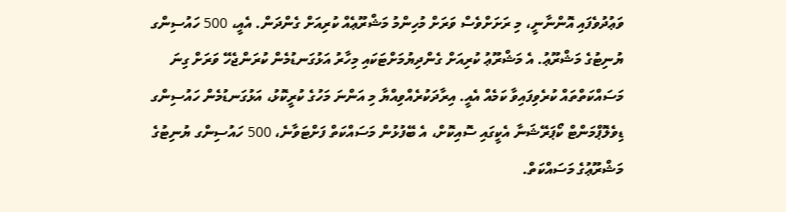ވަޢުދުވެފައި އޮންނާނީ، މި ރަށަށްވެސް ވަރަށް މުހިންމު މަޝްރޫޢެއް ކުރިއަށް ގެންދަން. އެއީ، 500 ހައުސިންގ ޔުނިޓުގެ މަޝްރޫޢު. އެ މަޝްރޫޢު ކުރިއަށް ގެންދިޔުމަށްޓަކައި މިހާރު އަޅުގަނޑުމެން ކުރަންޖެހޭ ވަރަށް ގިނަ މަސައްކަތްތައް ކުރެވިފައިވާ ކަމެއް އެއީ. އިރާދަކުރެއްވިއްޔާ މި އަންނަ މަހުގެ ކުރީކޮޅު، އަޅުގަނޑުމެން ހައުސިންގ ޑިވެލޮޕްމަންޓް ކޯޕަރޭޝަނާ އެކީގައި ސޮއިކޮށް، އެ ބޭފުޅުން މަސައްކަތް ފަށްޓަވާނެ، 500 ހައުސިންގ ޔުނިޓުގެ މަޝްރޫޢުގެ މަސައްކަތް.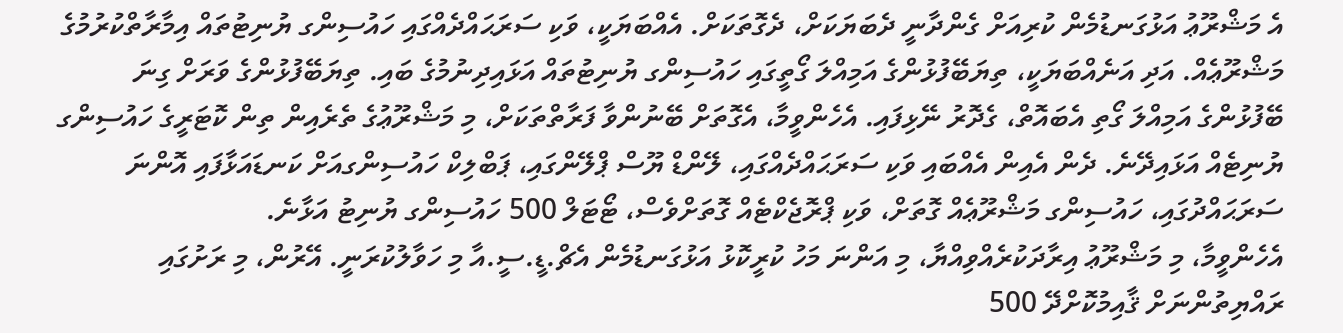އެ މަޝްރޫޢު އަޅުގަނޑުމެން ކުރިއަށް ގެންދާނީ ދެބަޔަކަށް، ދެގޮތަކަށް. އެއްބަޔަކީ، ވަކި ސަރަޙައްދެއްގައި ހައުސިންގ ޔުނިޓުތައް އިމާރާތްކުރުމުގެ މަޝްރޫޢެއް. އަދި އަނެއްބަޔަކީ، ތިޔަބޭފުޅުންގެ އަމިއްލަ ގޯތީގައި ހައުސިންގ ޔުނިޓުތައް އަޅައިދިނުމުގެ ބައި. ތިޔަބޭފުޅުންގެ ވަރަށް ގިނަ ބޭފުޅުންގެ އަމިއްލަ ގޯތި އެބައޮތް، ގެދޮރު ނޭޅިފައި. އެހެންވީމާ، އެގޮތަށް ބޭނުންވާ ފަރާތްތަކަށް، މި މަޝްރޫޢުގެ ތެރެއިން ތިން ކޮޓަރީގެ ހައުސިންގ ޔުނިޓެއް އަޅައިދޭނެ. ދެން އެއިން އެއްބައި ވަކި ސަރަޙައްދެއްގައި، ލޭންޑް ޔޫސް ޕްލޭންގައި، ޕަބްލިކް ހައުސިންގއަށް ކަނޑައަޅާފައި އޮންނަ ސަރަޙައްދުގައި، ހައުސިންގ މަޝްރޫޢެއް ގޮތަށް، ވަކި ޕްރޮޖެކްޓެއް ގޮތަށްވެސް، ޓޯޓަލް 500 ހައުސިންގ ޔުނިޓު އަޅާނެ.
އެހެންވީމާ، މި މަޝްރޫޢު އިރާދަކުރެއްވިއްޔާ، މި އަންނަ މަހު ކުރީކޮޅު އަޅުގަނޑުމެން އެޗް.ޑީ.ސީ.އާ މި ހަވާލުކުރަނީ. އޭރުން، މި ރަށުގައި ރައްޔިތުންނަށް ޤާއިމުކޮށްދޭ 500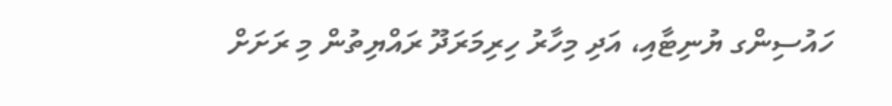ހައުސިންގ ޔުނިޓާއި، އަދި މިހާރު ހިރިމަރަދޫ ރައްޔިތުން މި ރަށަށް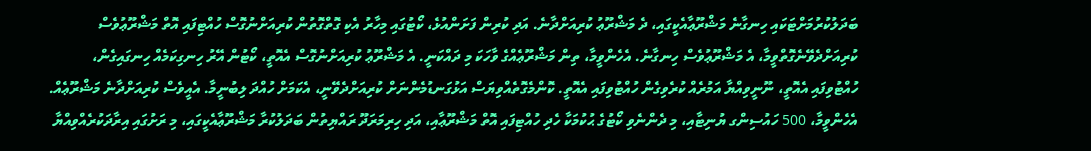ބަދަލުކުރުމަށްޓަކައި ހިނގާނެ މަޝްރޫޢާއެކީގައި، ދެ މަޝްރޫޢު ކުރިއަށްދާނެ. އަދި ކުރިން ފަށަންއުޅެ، ކޯޓުގައި މިހާރު އެކި ގޮތްގޮތުން ކުރިއަށްނުގޮސް ހުއްޓިފައި އޮތް މަޝްރޫޢުވެސް ކުރިއަށްދެވޭނެގޮތްވީމާ، އެ މަޝްރޫޢުވެސް ހިނގާނެ. އެހެންވީމާ، ތިން މަޝްރޫޢެއްގެ ވާހަކަ މި ދައްކަނީ. އެ މަޝްރޫޢު ކުރިއަށްނުގޮސް އެއޮތީ، ކޯޓުން އޭރު ހިނގިކަމެއް ހިނގައިގެން، ހުއްޓުވިފައި އެއޮތީ، ނޫނީވިއްޔާ އަމުރެއް ކުރެވިގެން ހުއްޓުވިފައި އެއޮތީ. ކޮންމެގޮތެއްވިޔަސް އަޅުގަނޑުމެންނަށް ކުރިއަށްދެވޭނީ، އެކަމަށް ހުއްދަ ލިބުނީމާ. އެއީވެސް ކުރިއަށްދާނެ މަޝްރޫޢެއް. އެހެންވީމާ، 500 ހައުސިންގ ޔުނިޓާއި، މި ދެންނެވި ކޯޓުގެ ޙުކުމަކާ ހެދި ހުއްޓިފައި އޮތް މަޝްރޫޢާއި، އަދި ހިރިމަރަދޫ ރައްޔިތުން ބަދަލުކުރާ މަޝްރޫޢާއެކީގައި، މި ރަށުގައި އިރާދަކުރެއްވިއްޔާ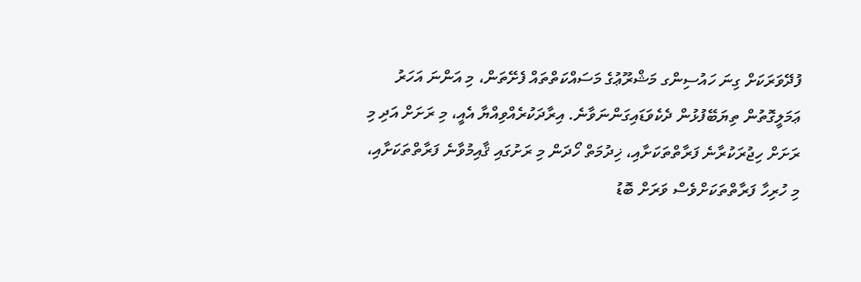ފުދޭވަރަކަށް ގިނަ ހައުސިންގ މަޝްރޫޢުގެ މަސައްކަތްތައް ފެށޭތަން، މި އަންނަ އަހަރު ޢަމަލީގޮތުން ތިޔަބޭފުޅުން ދެކެވަޑައިގަންނަވާނެ. އިރާދަކުރެއްވިއްޔާ އެއީ، މި ރަށަށް އަދި މި ރަށަށް ހިޖުރަކުރާނެ ފަރާތްތަކަށާއި، ޚިދުމަތް ހޯދަން މި ރަށުގައި ޤާއިމުވާނެ ފަރާތްތަކަށާއި، މި ހުރިހާ ފަރާތްތަކަށްވެސް ވަރަށް ބޮޑު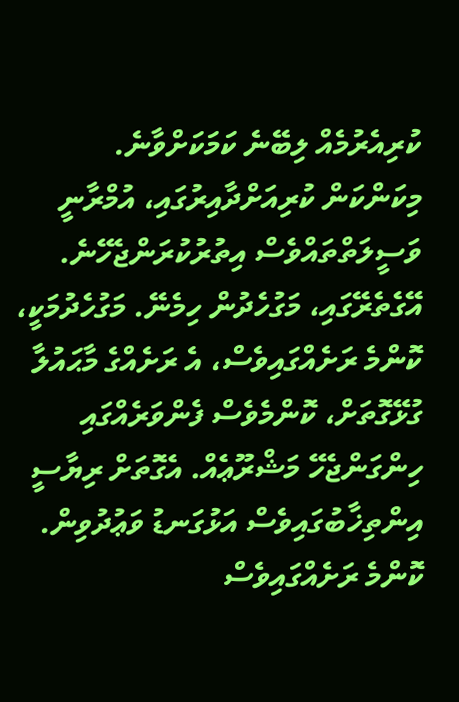ކުރިއެރުމެއް ލިބޭނެ ކަމަކަށްވާނެ.
މިކަންކަން ކުރިއަށްދާއިރުގައި، އުމްރާނީ ވަސީލަތްތައްވެސް އިތުރުކުރަންޖެހޭނެ. އޭގެތެރޭގައި، މަގުހެދުން ހިމެނޭ. މަގުހެދުމަކީ، ކޮންމެ ރަށެއްގައިވެސް، އެ ރަށެއްގެ މާޙައުލާ ގުޅޭގޮތަށް، ކޮންމެވެސް ފެންވަރެއްގައި ހިންގަންޖެހޭ މަޝްރޫޢެއް. އެގޮތަށް ރިޔާސީ އިންތިޚާބުގައިވެސް އަޅުގަނޑު ވަޢުދުވިން. ކޮންމެ ރަށެއްގައިވެސް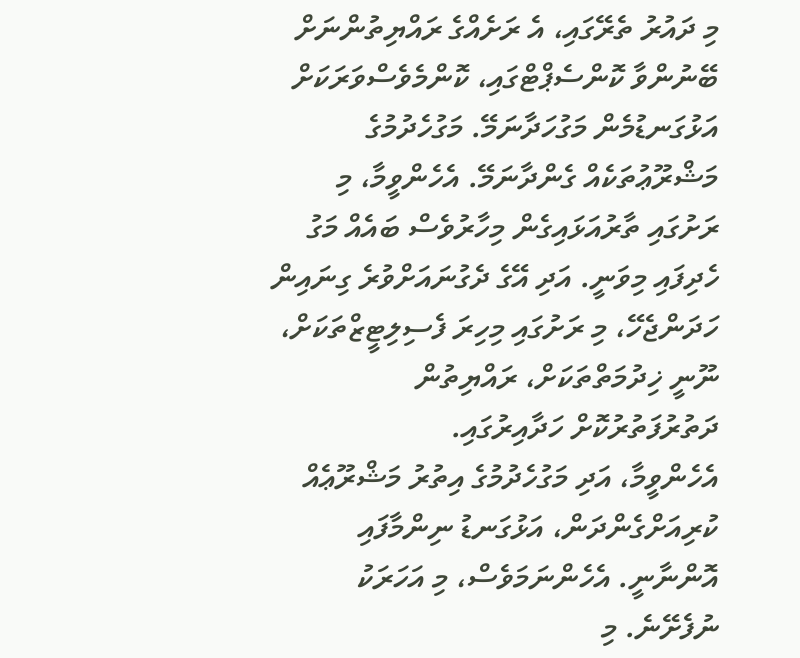މި ދައުރު ތެރޭގައި، އެ ރަށެއްގެ ރައްޔިތުންނަށް ބޭނުންވާ ކޮންސެޕްޓްގައި، ކޮންމެވެސްވަރަކަށް އަޅުގަނޑުމެން މަގުހަދާނަމޭ. މަގުހެދުމުގެ މަޝްރޫޢުތަކެއް ގެންދާނަމޭ. އެހެންވީމާ، މި ރަށުގައި ތާރުއަޅައިގެން މިހާރުވެސް ބައެއް މަގު ހެދިފައި މިވަނީ. އަދި އޭގެ ދެގުނައަށްވުރެ ގިނައިން ހަދަންޖެހޭ، މި ރަށުގައި މިހިރަ ފެސިލިޓީޒްތަކަށް، ނޫނީ ޚިދުމަތްތަކަށް، ރައްޔިތުން ދަތުރުފަތުރުކޮށް ހަދާއިރުގައި.
އެހެންވީމާ، އަދި މަގުހެދުމުގެ އިތުރު މަޝްރޫޢެއް ކުރިއަށްގެންދަން، އަޅުގަނޑު ނިންމާފައި އޮންނާނީ. އެހެންނަމަވެސް، މި އަހަރަކު ނުފެށޭނެ. މި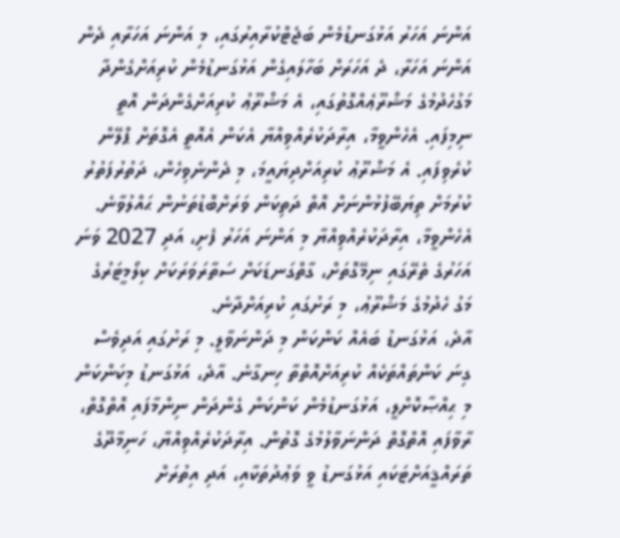އަންނަ އަހަރު އަޅުގަނޑުމެން ބަޖެޓްކުރާއިރުގައި، މި އަންނަ އަހަރާއި ދެން އަންނަ އަހަރާ، ދެ އަހަރަށް ބަހާލައިގެން އަޅުގަނޑުމެން ކުރިއަށްގެންދާ މަގުހެދުމުގެ މަޝްރޫޢެއްގޮތުގައި، އެ މަޝްރޫޢު ކުރިއަށްގެންދަން އޮތީ ނިމިފައި. އެހެންވީމާ، އިރާދަކުރެއްވިއްޔާ އެކަން އެއޮތީ އެގޮތަށް ޕްލޭން ކުރެވިފައި. އެ މަޝްރޫޢު ކުރިއަށްދިޔައީމަ، މި ދެންނެވިހެން، ދަތުރުފަތުރު ކުރުމަށް ތިޔަބޭފުޅުންނަށް އޮތް ދަތިކަން ވަރަށްބޮޑުތަނުން ޙައްލުވާނެ. އެހެންވީމާ، އިރާދަކުރެއްވިއްޔާ މި އަންނަ އަހަރު ފެށި، އަދި 2027 ވަނަ އަހަރުގެ ތެރޭގައި ނިމޭގޮތަށް، ގާތްގަނޑަކަށް ސަތާރަވަރަކަށް ކިލޯމީޓަރުގެ މަގު ހެދުމުގެ މަޝްރޫޢު، މި ރަށުގައި ކުރިއަށްދާނެ.
އާދެ، އަޅުގަނޑު ބައެއް ކަންކަން މި ދަންނަވާލީ. މި ރަށުގައި އަދިވެސް ގިނަ ކަންތައްތަކެއް ކުރިއަށްއޮތްތާ ހިނގާނެ. އާދެ، އަޅުގަނޑު މިކަންކަން މި ޙިއްޞާކޮށްލީ، އަޅުގަނޑުމެން ކަންކަން ގެންދަން ނިންމާފައި އޮތްގޮތް، ރާވާފައި އޮތްގޮތް ދަންނަވާލުމުގެ ގޮތުން. އިރާދަކުރެއްވިއްޔާ، ހަނިމާދޫގެ ތަރައްޤީއަށްޓަކައި އަޅުގަނޑު ވީ ވަޢުދުތަކާއި، އަދި އިތުރަށް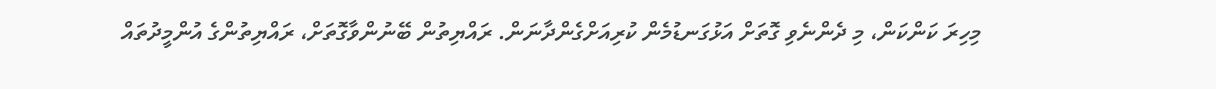މިހިރަ ކަންކަން، މި ދެންނެވި ގޮތަށް އަޅުގަނޑުމެން ކުރިއަށްގެންދާނަން. ރައްޔިތުން ބޭނުންވާގޮތަށް، ރައްޔިތުންގެ އުންމީދުތައް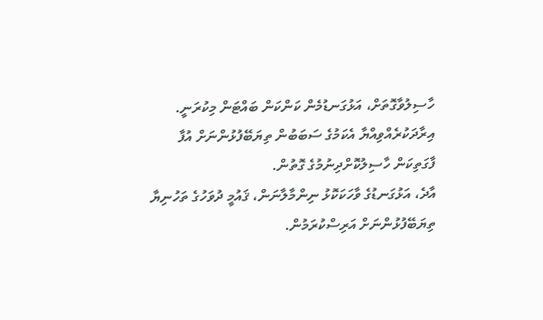ހާސިލުވާގޮތަށް، އަޅުގަނޑުމެން ކަންކަން ބައްޓަން މިކުރަނީ. އިރާދަކުރެއްވިއްޔާ އެކަމުގެ ސަބަބުން ތިޔަބޭފުޅުންނަށް އުފާ ފާގަތިކަން ހާސިލުކޮށްދިނުމުގެ ގޮތުން.
އާދެ، އަޅުގަނޑުގެ ވާހަކަކޮޅު ނިންމާލާނަން، ޤައުމީ ދުވަހުގެ ތަހުނިޔާ ތިޔަބޭފުޅުންނަށް އަރިސްކުރަމުން.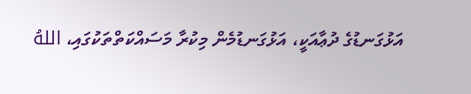އަޅުގަނޑުގެ ދުޢާއަކީ، އަޅުގަނޑުމެން މިކުރާ މަސައްކަތްތަކުގައި، اللهُ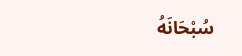سُبْحَانَهُ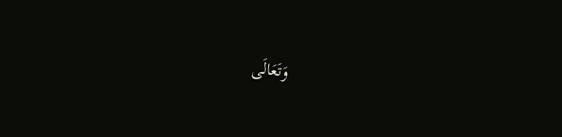وَتَعَالَى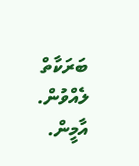ބަރަކާތް ލެއްވުން. އާމީން.